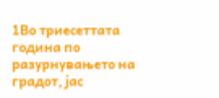1Во триесеттата година по разурнувањето на градот, јас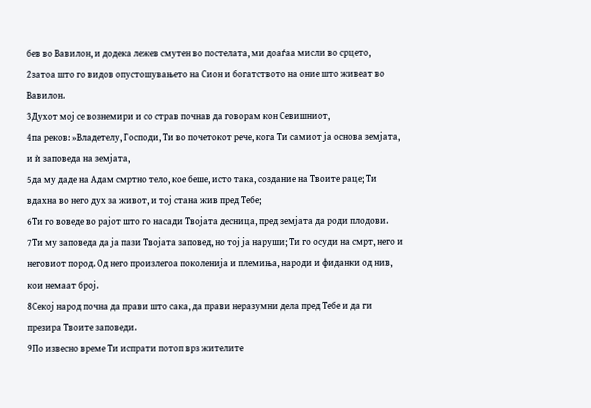бев во Вавилон, и додека лежев смутен во постелата, ми доаѓаа мисли во срцето,
2затоа што го видов опустошувањето на Сион и богатството на оние што живеат во Вавилон.
3Духот мој се вознемири и со страв почнав да говорам кон Севишниот,
4па реков: »Владетелу, Господи, Ти во почетокот рече, кога Ти самиот ја основа земјата, и ѝ заповеда на земјата,
5да му даде на Адам смртно тело, кое беше, исто така, создание на Твоите раце; Ти вдахна во него дух за живот, и тој стана жив пред Тебе;
6Ти го воведе во рајот што го насади Твојата десница, пред земјата да роди плодови.
7Ти му заповеда да ја пази Твојата заповед, но тој ја наруши; Ти го осуди на смрт, него и неговиот пород. Од него произлегоа поколенија и племиња, народи и фиданки од нив, кои немаат број.
8Секој народ почна да прави што сака, да прави неразумни дела пред Тебе и да ги презира Твоите заповеди.
9По извесно време Ти испрати потоп врз жителите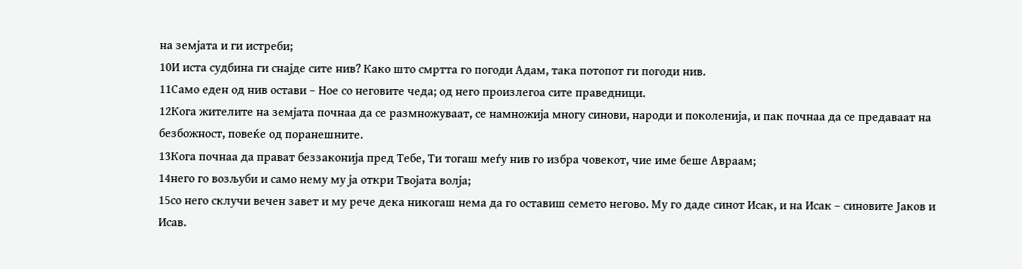на земјата и ги истреби;
10И иста судбина ги снајде сите нив? Како што смртта го погоди Адам, така потопот ги погоди нив.
11Само еден од нив остави – Ное со неговите чеда; од него произлегоа сите праведници.
12Кога жителите на земјата почнаа да се размножуваат, се намножија многу синови, народи и поколенија, и пак почнаа да се предаваат на безбожност, повеќе од поранешните.
13Кога почнаа да прават беззаконија пред Тебе, Ти тогаш меѓу нив го избра човекот, чие име беше Авраам;
14него го возљуби и само нему му ја откри Твојата волја;
15со него склучи вечен завет и му рече дека никогаш нема да го оставиш семето негово. Му го даде синот Исак, и на Исак – синовите Јаков и Исав.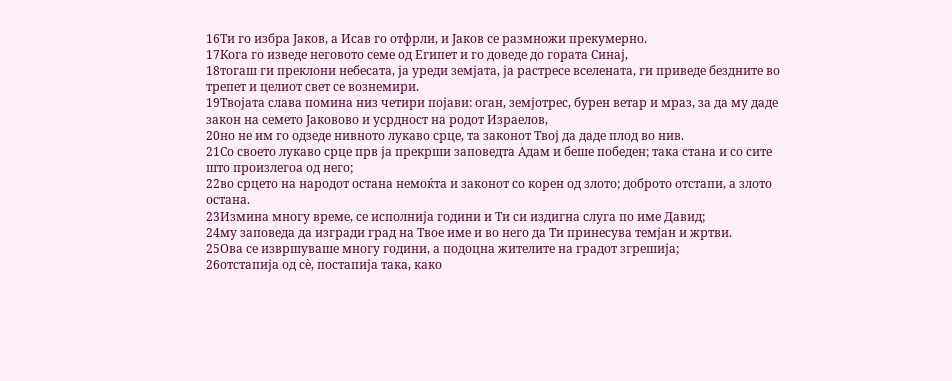16Ти го избра Јаков, а Исав го отфрли, и Јаков се размножи прекумерно.
17Кога го изведе неговото семе од Египет и го доведе до гората Синај,
18тогаш ги преклони небесата, ја уреди земјата, ја растресе вселената, ги приведе бездните во трепет и целиот свет се вознемири.
19Твојата слава помина низ четири појави: оган, земјотрес, бурен ветар и мраз, за да му даде закон на семето Јаковово и усрдност на родот Израелов,
20но не им го одзеде нивното лукаво срце, та законот Твој да даде плод во нив.
21Со своето лукаво срце прв ја прекрши заповедта Адам и беше победен; така стана и со сите што произлегоа од него;
22во срцето на народот остана немоќта и законот со корен од злото; доброто отстапи, а злото остана.
23Измина многу време, се исполнија години и Ти си издигна слуга по име Давид;
24му заповеда да изгради град на Твое име и во него да Ти принесува темјан и жртви.
25Ова се извршуваше многу години, а подоцна жителите на градот згрешија;
26отстапија од сѐ, постапија така, како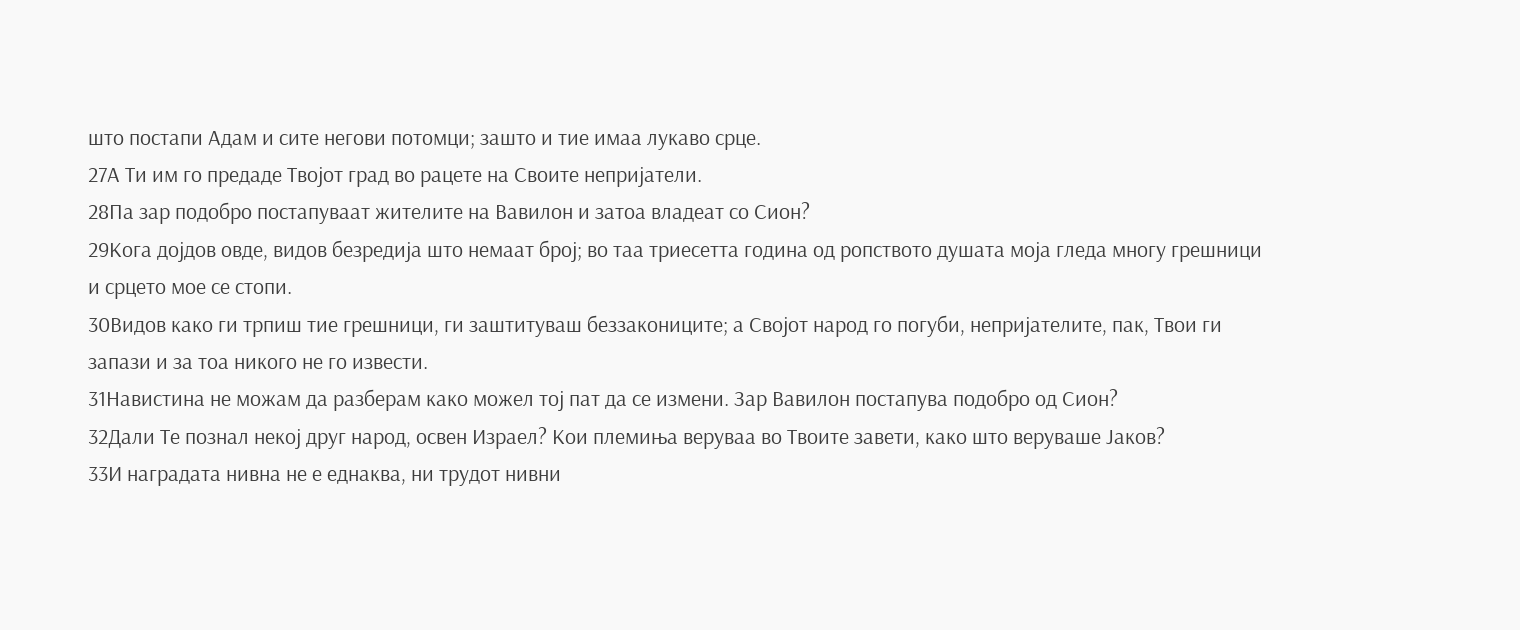што постапи Адам и сите негови потомци; зашто и тие имаа лукаво срце.
27А Ти им го предаде Твојот град во рацете на Своите непријатели.
28Па зар подобро постапуваат жителите на Вавилон и затоа владеат со Сион?
29Кога дојдов овде, видов безредија што немаат број; во таа триесетта година од ропството душата моја гледа многу грешници и срцето мое се стопи.
30Видов како ги трпиш тие грешници, ги заштитуваш беззакониците; а Својот народ го погуби, непријателите, пак, Твои ги запази и за тоа никого не го извести.
31Навистина не можам да разберам како можел тој пат да се измени. Зар Вавилон постапува подобро од Сион?
32Дали Те познал некој друг народ, освен Израел? Кои племиња веруваа во Твоите завети, како што веруваше Јаков?
33И наградата нивна не е еднаква, ни трудот нивни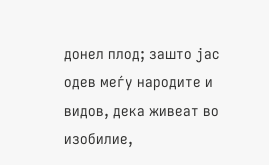донел плод; зашто јас одев меѓу народите и видов, дека живеат во изобилие,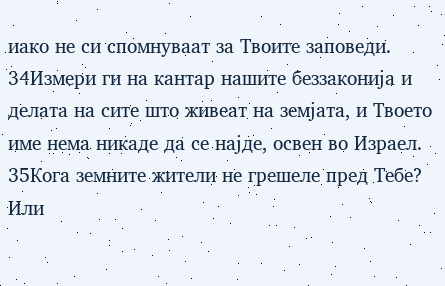иако не си спомнуваат за Твоите заповеди.
34Измери ги на кантар нашите беззаконија и делата на сите што живеат на земјата, и Твоето име нема никаде да се најде, освен во Израел.
35Кога земните жители не грешеле пред Тебе? Или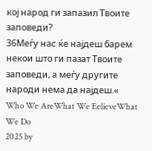кој народ ги запазил Твоите заповеди?
36Меѓу нас ќе најдеш барем некои што ги пазат Твоите заповеди, а меѓу другите народи нема да најдеш.«
Who We AreWhat We EelieveWhat We Do
2025 by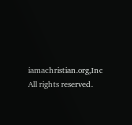iamachristian.org,Inc All rights reserved.